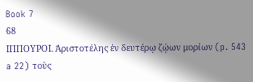Book 7
68
ΙΠΠΟΥΡΟΙ. Ἀριστοτέλης ἐν δευτέρῳ ζῴων μορίων (p. 543 a 22) τοὺς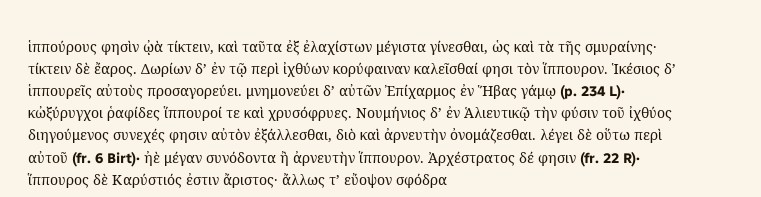ἱππούρους φησὶν ᾠὰ τίκτειν, καὶ ταῦτα ἐξ ἐλαχίστων μέγιστα γίνεσθαι, ὡς καὶ τὰ τῆς σμυραίνης· τίκτειν δὲ ἔαρος. Δωρίων δ’ ἐν τῷ περὶ ἰχθύων κορύφαιναν καλεῖσθαί φησι τὸν ἵππουρον. Ἱκέσιος δ’ ἱππουρεῖς αὐτοὺς προσαγορεύει. μνημονεύει δ’ αὐτῶν Ἐπίχαρμος ἐν Ἥβας γάμῳ (p. 234 L)· κὠξύρυγχοι ῥαφίδες ἵππουροί τε καὶ χρυσόφρυες. Νουμήνιος δ’ ἐν Ἁλιευτικῷ τὴν φύσιν τοῦ ἰχθύος διηγούμενος συνεχές φησιν αὐτὸν ἐξάλλεσθαι, διὸ καὶ ἀρνευτὴν ὀνομάζεσθαι. λέγει δὲ οὕτω περὶ αὐτοῦ (fr. 6 Birt)· ἠὲ μέγαν συνόδοντα ἢ ἀρνευτὴν ἵππουρον. Ἀρχέστρατος δέ φησιν (fr. 22 R)· ἵππουρος δὲ Καρύστιός ἐστιν ἄριστος· ἄλλως τ’ εὔοψον σφόδρα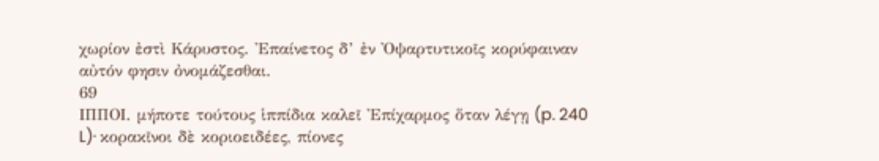χωρίον ἐστὶ Κάρυστος. Ἐπαίνετος δ’ ἐν Ὀψαρτυτικοῖς κορύφαιναν αὐτόν φησιν ὀνομάζεσθαι.
69
ΙΠΠΟΙ. μήποτε τούτους ἱππίδια καλεῖ Ἐπίχαρμος ὅταν λέγῃ (p. 240 L)· κορακῖνοι δὲ κοριοειδέες, πίονες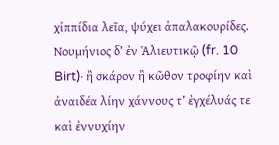χἰππίδια λεῖα, ψύχει ἁπαλακουρίδες. Νουμήνιος δ’ ἐν Ἁλιευτικῷ (fr. 10 Birt)· ἢ σκάρον ἢ κῶθον τροφίην καὶ ἀναιδέα λίην χάννους τ’ ἐγχέλυάς τε καὶ ἐννυχίην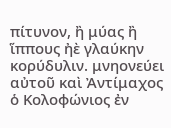πίτυνον, ἢ μύας ἢ ἵππους ἠὲ γλαύκην κορύδυλιν. μνηονεύει αὐτοῦ καὶ Ἀντίμαχος ὁ Κολοφώνιος ἐν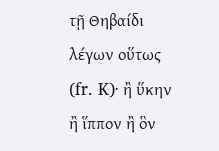τῇ Θηβαίδι λέγων οὕτως (fr. K)· ἢ ὕκην ἢ ἵππον ἢ ὃν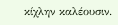κίχλην καλέουσιν.